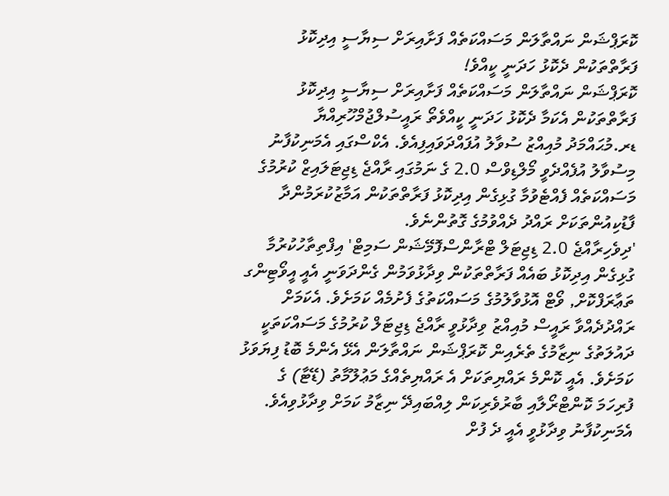ކޮރަޕްޝަން ނައްތާލަން މަސައްކަތެއް ފަށާއިރަށް ސިޔާސީ އިދިކޮޅު ފަރާތްތަކުން ދެކޮޅު ހަދަނީ ކީއްވެ!
ކޮރަޕްޝަން ނައްތާލަން މަސައްކަތެއް ފަށާއިރަށް ސިޔާސީ އިދިކޮޅު ފަރާތްތަކުން އެކަމާ ދެކޮޅު ހަދަނީ ކީއްވެތޯ ރައީސުލްޖުމްހޫރިއްޔާ ޑރ.މުޙައްމަދު މުއިއްޒު ސުވާލު އުފައްދަވައިފިއެވެ. އެކްސްގައި އެމަނިކުފާނު މިސުވާލު އުފެއްދެވީ މޯލްޑިވްސް 2.0 ގެ ނަމުގައި ރާއްޖެ ޑިޖިޓަލައިޒް ކުރުމުގެ މަސައްކަތެއް ފެއްޓެވުމާ ގުޅިގެން އިދިކޮޅު ފަރާތްތަކުން އަމާޒުކުރަމުންދާ ފާޑުކިއުންތަކަށް ރައްދު ދެއްވުމުގެ ގޮތުންނެވެ.
'ދިވެހިރާއްޖެ 2.0 ޑިޖިޓަލް ޓްރާންސްފޮމޭޝަން ސަމިޓް' އިފްތިތާހުކުރުމާ ގުޅިގެން އިދިކޮޅު ބައެއް ފަރާތްތަކުން ވިދާޅުވަމުން ގެންދަވަނީ އެއީ އީވޯޓިންގ ތަޢާރަފްކޮށް, ވޯޓް އޮޅުވާލުމުގެ މަސައްކަތުގެ ފެށުމެއް ކަމަށެވެ. އެކަމަށް ރައްދުދެއްވާ ރައީސް މުއިއްޒު ވިދާޅުވީ ރާއްޖެ ޑިޖިޓަލް ކުރުމުގެ މަސައްކަތަކީ ދައުލަތުގެ ނިޒާމުގެ ތެރެއިން ކޮރަޕްޝަން ނައްތާލަން އެޅޭ އެންމެ ބޮޑު ފިޔަވަޅު ކަމަށެވެ. އެއީ ކޮންމެ ރައްޔިތަކަށް އެ ރައްޔިތެއްގެ މަޢުލޫމާތު (ޑޭޓާ) ގެ ފުރިހަމަ ކޮންޓްރޯލާއި ބާރުވެރިކަން ލިއްބައިދޭ ނިޒާމު ކަމަށް ވިދާޅުވިއެވެ. އެމަނިކުފާނު ވިދާޅުވީ އެއީ ދެ ފުށް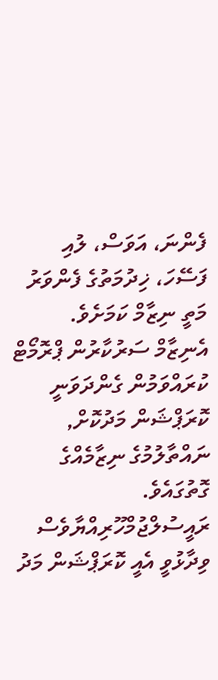ފެންނަ، އަވަސް، ލުއި ފަސޭހަ، ޚިދުމަތުގެ ފެންވަރު މަތީ ނިޒާމް ކަމަށެވެ.
އެނިޒާމް ސަރުކާރުން ޕްރޮމޯޓް ކުރައްވަމުން ގެންދަވަނީ ކޮރަޕްޝަން މަދުކޮށް, ނައްތާލުމުގެ ނިޒާމެއްގެ ގޮތުގައެވެ. ރައީސުލްޖުމްހޫރިއްޔާވެސް ވިދާޅުވީ އެއީ ކޮރަޕްޝަން މަދު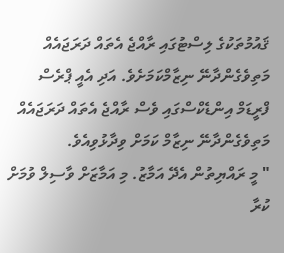ޤައުމުތަކުގެ ލިސްޓުގައި ރާއްޖެ އެތައް ދަރަޖައެއް މަތިވެގެންދާނޭ ނިޒާމްކަމަށެވެ. އަދި އެއީ ޕްރެސް ފްރީޑަމް އިންޑެކްސްގައި ވެސް ރާއްޖެ އެތައް ދަރަޖައެއް މަތިވެގެންދާނޭ ނިޒާމް ކަމަށް ވިދާޅުވިއެވެ.
" މީ ރައްޔިތުން އެދޭ އަމާޒު. މި އަމާޒަށް ވާސިލް ވުމަށް ކުރާ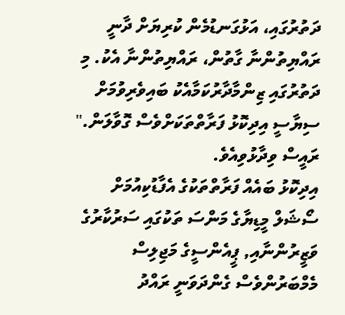ދަތުރުގައި، އަޅުގަނޑުމެން ކުރިޔަށް ދާނީ ރައްޔިތުންނާ ގާތުން، ރައްޔިތުންނާ އެކު. މި ދަތުރުގައި ޒިންމާދާރުކަމާއެކު ބައިވެރިވުމަށް ސިޔާސީ އިދިކޮޅު ފަރާތްތަކަށްވެސް ގޮވާލަން." ރައީސް ވިދާޅުވިއެވެ.
އިދިކޮޅު ބައެއް ފަރާތްތަކުގެ އެފާޑުކިއުމަށް ސޯޝަލް މީޑިޔާގެ މަންސަ ތަކުގައި ސަރުކާރުގެ ވަޒީރުންނާއި, ޕީއެންސީގެ މަޖިލިސް މެމްބަރުންވެސް ގެންދަވަނީ ރައްދު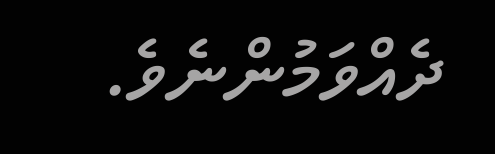ދެއްވަމުންނެވެ.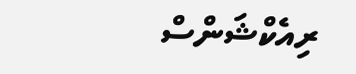ރިއެކްޝަންސް